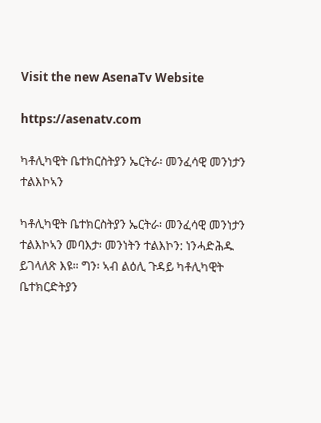Visit the new AsenaTv Website

https://asenatv.com

ካቶሊካዊት ቤተክርስትያን ኤርትራ፡ መንፈሳዊ መንነታን ተልእኮኣን

ካቶሊካዊት ቤተክርስትያን ኤርትራ፡ መንፈሳዊ መንነታን ተልእኮኣን መባእታ፡ መንነትን ተልእኮን: ነንሓድሕዱ ይገላለጽ እዩ። ግን፡ ኣብ ልዕሊ ጉዳይ ካቶሊካዊት ቤተክርድትያን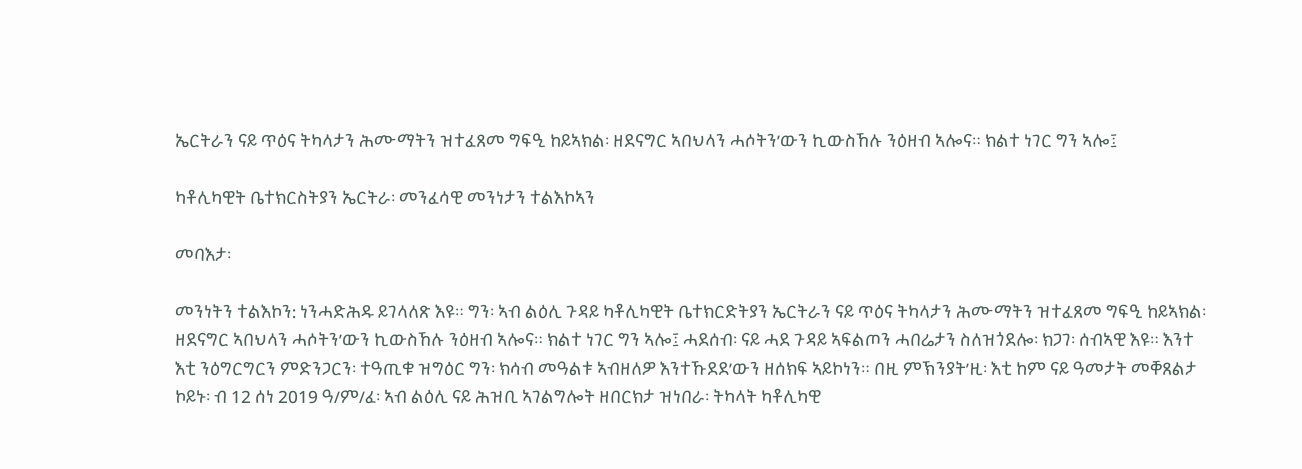ኤርትራን ናይ ጥዕና ትካላታን ሕሙማትን ዝተፈጸመ ግፍዒ ከይኣክል፡ ዘደናግር ኣበህላን ሓሶትን’ውን ኪውስኸሉ ንዕዘብ ኣሎና። ክልተ ነገር ግን ኣሎ፤

ካቶሊካዊት ቤተክርስትያን ኤርትራ፡ መንፈሳዊ መንነታን ተልእኮኣን

መባእታ፡

መንነትን ተልእኮን: ነንሓድሕዱ ይገላለጽ እዩ። ግን፡ ኣብ ልዕሊ ጉዳይ ካቶሊካዊት ቤተክርድትያን ኤርትራን ናይ ጥዕና ትካላታን ሕሙማትን ዝተፈጸመ ግፍዒ ከይኣክል፡ ዘደናግር ኣበህላን ሓሶትን’ውን ኪውስኸሉ ንዕዘብ ኣሎና። ክልተ ነገር ግን ኣሎ፤ ሓደሰብ፡ ናይ ሓደ ጉዳይ ኣፍልጦን ሓበሬታን ስለዝጎደሎ፡ ክጋገ፡ ሰብኣዊ እዩ። እንተ እቲ ንዕግርግርን ምድንጋርን፡ ተዓጢቁ ዝግዕር ግን፡ ክሳብ መዓልቱ ኣብዘለዎ እንተኹደደ’ውን ዘሰክፍ ኣይኮነን። በዚ ምኽንያት’ዚ፡ እቲ ከም ናይ ዓመታት መቐጸልታ ኮይኑ፡ ብ 12 ሰነ 2019 ዓ/ም/ፈ፡ ኣብ ልዕሊ ናይ ሕዝቢ ኣገልግሎት ዘበርክታ ዝነበራ፡ ትካላት ካቶሊካዊ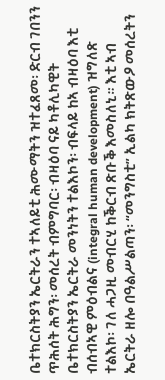ቤተክርስትያን ኤርትራን ተኣለይቲ ሕሙማትን ዝተፈጸመ፡ ድርብ ገበንን ጥሕሰት ሕግን፡ መሰረት ብምግባር፡ ብዛዕባ ናይ ካቶሊካዊት ቤተክርስትያን ኤርትራ መንነትን ተልእኮን፡ ብፍላይ ከኣ ብዛዕባ እቲ ብሰብኣዊ ምዕብልና (integral human development) ዝግለጽ ተልእኮ፡ ገለ ሓጋዚ መብርሂ ከቕርብ ጽቡቕ እመስለኒ። እቲ ኣብ ኤርትራ ዘሎ በዓልሥልጣን፡ “መንግስቲ” ኢልካ ክትጽውዖ መሰረትን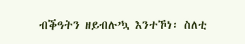ብቕዓትን ዘይብሉ’ኳ እንተኾነ፡ ስለቲ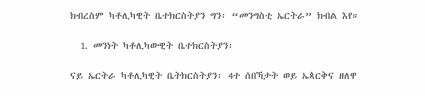ክብረስም ካቶሊካዊት ቤተክርስትያን ግን፡ “መንግስቲ ኤርትራ” ክብል እየ።

  1. መንነት ካቶሊካውዊት ቤተክርስትያን፡

ናይ ኤርትራ ካቶሊካዊት ቤትክርስትያን፡ 4ተ ሰበኻታት ወይ ኤጳርቅና ዘለዋ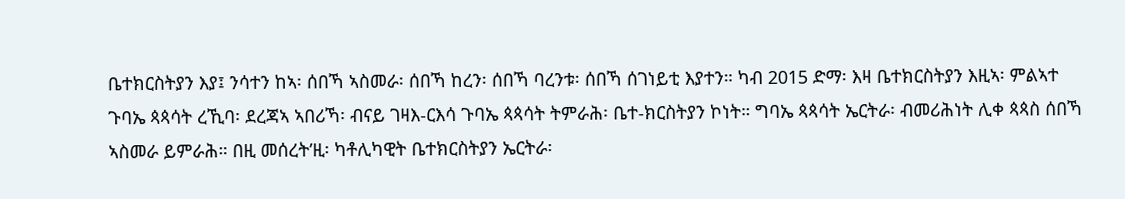ቤተክርስትያን እያ፤ ንሳተን ከኣ፡ ሰበኻ ኣስመራ፡ ሰበኻ ከረን፡ ሰበኻ ባረንቱ፡ ሰበኻ ሰገነይቲ እያተን። ካብ 2015 ድማ፡ እዛ ቤተክርስትያን እዚኣ፡ ምልኣተ ጉባኤ ጳጳሳት ረኺባ፡ ደረጃኣ ኣበሪኻ፡ ብናይ ገዛእ-ርእሳ ጉባኤ ጳጳሳት ትምራሕ፡ ቤተ-ክርስትያን ኮነት። ግባኤ ጳጳሳት ኤርትራ፡ ብመሪሕነት ሊቀ ጳጳስ ሰበኻ ኣስመራ ይምራሕ። በዚ መሰረት’ዚ፡ ካቶሊካዊት ቤተክርስትያን ኤርትራ፡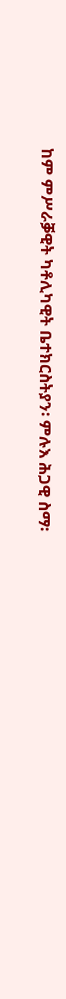ከም ምሥራቓዊት ካቶሊካዊት ቤተክርስትያን፡ ምሉእ ሕጋዊ ስማ፡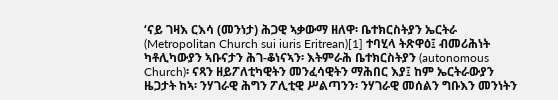‘ናይ ገዛእ ርእሳ (መንነታ) ሕጋዊ ኣቃውማ ዘለዋ፡ ቤተክርስትያን ኤርትራ (Metropolitan Church sui iuris Eritrean)[1] ተባሂላ ትጽዋዕ፤ ብመሪሕነት ካቶሊካውያን ኣቡናታን ሕገ-ቆነናኣን፡ እትምራሕ ቤተክርስትያን (autonomous Church)፡ ናጻን ዘይፖለቲካዊትን መንፈሳዊትን ማሕበር እያ፤ ከም ኤርትራውያን ዜጋታት ከኣ፡ ንሃገራዊ ሕግን ፖሊቲዊ ሥልጣንን፡ ንሃገራዊ መሰልን ግቡእን መንነትን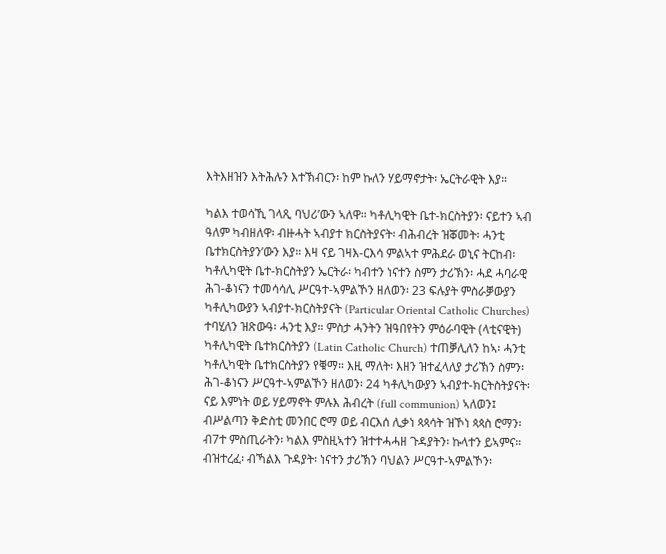እትእዘዝን እትሕሉን እተኽብርን፡ ከም ኩለን ሃይማኖታት፡ ኤርትራዊት እያ።

ካልእ ተወሳኺ ገላጺ ባህሪ’ውን ኣለዋ። ካቶሊካዊት ቤተ-ክርስትያን፡ ናይተን ኣብ ዓለም ካብዘለዋ፡ ብዙሓት ኣብያተ ክርስትያናት፡ ብሕብረት ዝቖመት፡ ሓንቲ ቤተክርስትያን’ውን እያ። እዛ ናይ ገዛእ-ርእሳ ምልኣተ ምሕደራ ወኒና ትርከብ፡ ካቶሊካዊት ቤተ-ክርስትያን ኤርትራ፡ ካብተን ነናተን ስምን ታሪኽን፡ ሓደ ሓባራዊ ሕገ-ቆነናን ተመሳሳሊ ሥርዓተ-ኣምልኾን ዘለወን፡ 23 ፍሉያት ምስራቓውያን ካቶሊካውያን ኣብያተ-ክርስትያናት (Particular Oriental Catholic Churches) ተባሂለን ዝጽውዓ፡ ሓንቲ እያ። ምስታ ሓንትን ዝዓበየትን ምዕራባዊት (ላቲናዊት) ካቶሊካዊት ቤተክርስትያን (Latin Catholic Church) ተጠቓሊለን ከኣ፡ ሓንቲ ካቶሊካዊት ቤተክርስትያን የቑማ። እዚ ማለት፡ እዘን ዝተፈላለያ ታሪኽን ስምን፡ ሕገ-ቆነናን ሥርዓተ-ኣምልኾን ዘለወን፡ 24 ካቶሊካውያን ኣብያተ-ክርትስትያናት፡ ናይ እምነት ወይ ሃይማኖት ምሉእ ሕብረት (full communion) ኣለወን፤ ብሥልጣን ቅድስቲ መንበር ሮማ ወይ ብርእሰ ሊቃነ ጳጳሳት ዝኾነ ጳጳስ ሮማን፡ ብ7ተ ምስጢራትን፡ ካልእ ምስዚኣተን ዝተተሓሓዘ ጉዳያትን፡ ኩላተን ይኣምና። ብዝተረፈ፡ ብኻልእ ጉዳያት፡ ነናተን ታሪኽን ባህልን ሥርዓተ-ኣምልኾን፡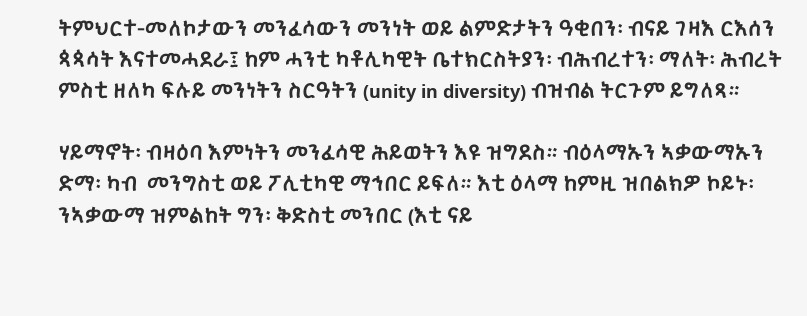ትምህርተ-መለኮታውን መንፈሳውን መንነት ወይ ልምድታትን ዓቂበን፡ ብናይ ገዛእ ርእሰን ጳጳሳት እናተመሓደራ፤ ከም ሓንቲ ካቶሊካዊት ቤተክርስትያን፡ ብሕብረተን፡ ማለት፡ ሕብረት ምስቲ ዘለካ ፍሉይ መንነትን ስርዓትን (unity in diversity) ብዝብል ትርጉም ይግለጻ።

ሃይማኖት፡ ብዛዕባ እምነትን መንፈሳዊ ሕይወትን እዩ ዝግደስ። ብዕላማኡን ኣቃውማኡን ድማ፡ ካብ  መንግስቲ ወይ ፖሊቲካዊ ማኅበር ይፍለ። እቲ ዕላማ ከምዚ ዝበልክዎ ኮይኑ፡ ንኣቃውማ ዝምልከት ግን፡ ቅድስቲ መንበር (እቲ ናይ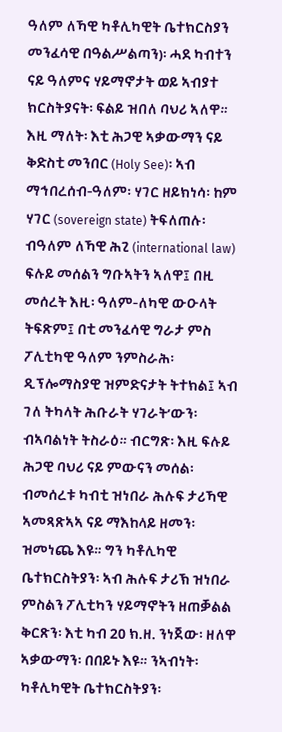ዓለም ለኻዊ ካቶሊካዊት ቤተክርስያን መንፈሳዊ በዓልሥልጣን)፡ ሓደ ካብተን ናይ ዓለምና ሃይማኖታት ወይ ኣብያተ ክርስትያናት፡ ፍልይ ዝበለ ባህሪ ኣለዋ። እዚ ማለት፡ እቲ ሕጋዊ ኣቃውማን ናይ ቅድስቲ መንበር (Holy See)፡ ኣብ ማኅበረሰብ-ዓለም፡ ሃገር ዘይክነሳ፡ ከም ሃገር (sovereign state) ትፍለጠሉ፡ ብዓለም ለኻዊ ሕጊ (international law) ፍሉይ መሰልን ግቡኣትን ኣለዋ፤ በዚ መሰረት እዚ፡ ዓለም-ለካዊ ውዑላት ትፍጽም፤ በቲ መንፈሳዊ ግራታ ምስ ፖሊቲካዊ ዓለም ንምስራሕ፡ ዲፕሎማስያዊ ዝምድናታት ትተክል፤ ኣብ ገለ ትካላት ሕቡራት ሃገራት’ውን፡ ብኣባልነት ትስራዕ። ብርግጽ፡ እዚ ፍሉይ ሕጋዊ ባህሪ ናይ ምውናን መሰል፡ ብመሰረቱ ካብቲ ዝነበራ ሕሉፍ ታሪኻዊ ኣመጻጽኣኣ ናይ ማእከላይ ዘመን፡ ዝመነጨ እዩ። ግን ካቶሊካዊ ቤተክርስትያን፡ ኣብ ሕሉፍ ታሪኽ ዝነበራ ምስልን ፖሊቲካን ሃይማኖትን ዘጠቓልል ቅርጽን፡ እቲ ካብ 20 ክ.ዘ. ንነጀው፡ ዘለዋ ኣቃውማን፡ በበይኑ እዩ። ንኣብነት፡ ካቶሊካዊት ቤተክርስትያን፡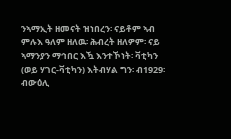ንኣማኢት ዘመናት ዝነበረን፡ ናይቶም ኣብ ምሉእ ዓለም ዘለዉ፡ ሕብረት ዘለዎም፡ ናይ ኣማንያን ማኅበር እዃ እንተኾነት፡ ቫቲካን (ወይ ሃገር-ቫቲካን) እትብሃል ግን፡ ብ1929፡ ብውዕሊ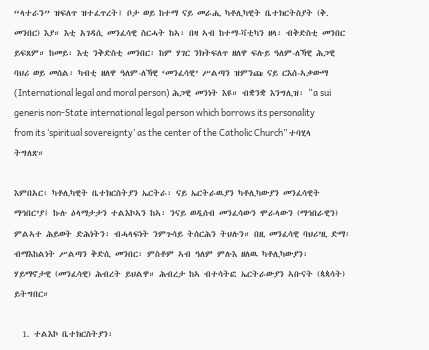“ላተራን” ዝፍለጥ ዝተፈጥረት፤ ቦታ ወይ ከተማ ናይ መራሒ ካቶሊካዊት ቤተክርትስያት (ቅ. መንበር) እያ። እቲ አገዳሲ መንፈሳዊ ስርሓት ከኣ፡ በዛ ኣብ ከተማ-ቫቲካን ዘላ፡ ብቅድስቲ መንበር ይፍጸም። ከመይ፡ እቲ ንቅድስቲ መንበር፡ ከም ሃገር ንክትፍለጥ ዘለዋ ፍሉይ ዓለም-ለኻዊ ሕጋዊ ባህሪ ወይ መሰል፡ ካብቲ ዘለዋ ዓለም-ለኻዊ ‘መንፈሳዊ’ ሥልጣን ዝምንጩ ናይ ርእሰ-ኣቃውማ (International legal and moral person) ሕጋዊ መንነት እዩ። ብቋንቋ እንግሊዝ፡ “a sui generis non-State international legal person which borrows its personality from its ‘spiritual sovereignty’ as the center of the Catholic Church” ተባሂላ ትግለጽ።

እምበአር፡ ካቶሊካዊት ቤተክርስትያን ኤርትራ፡ ናይ ኤርትራዉያን ካቶሊካውያን መንፈሳዊት ማኅበር’ያ፤ ኩሉ ዕላማታታን ተልእኮኣን ከኣ፡ ንናይ ወዲሰብ መንፈሳውን ሞራላውን (ማኅበራዊን) ምልኣተ ሕይወት ድሕነትን፡ ብሓላፍነት ንምጉሳይ ትሰርሕን ትህሉን። በዚ መንፈሳዊ ባህሪ’ዚ ድማ፡ ብማእከልነት ሥልጣን ቅድሲ መንበር፡ ምስቶም ኣብ ዓለም ምሉእ ዘለዉ ካቶሊካውያን፡  ሃይማኖታዊ (መንፈሳዊ) ሕብረት ይህልዋ። ሕብረታ ከኣ ብተሳትፎ ኤርትራውያን ኣቡናት (ጳጳሳት) ይትግበር።

  1. ተልእኮ ቤተክርስትያን፡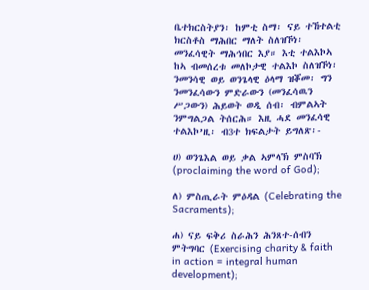ቤተክርስትያን፡ ከምቲ ስማ፡ ናይ ተኸተልቲ ክርስቶስ ማሕበር ማለት ስለዝኾነ፡ መንፈሳዊት ማሕኅበር እያ። እቲ ተልእኮኣ ከኣ ብመሰረቱ መለኮታዊ ተልእኮ ስለዝኾነ፡ ንመንሳዊ ወይ ወንጌላዊ ዕላማ ዝቖመ፡ ግን ንመንፈሳውን ምድራውን (መንፈሳዉን ሥጋውን) ሕይወት ወዲ ሰብ፡ ብምልኣት ንምግልጋል ትሰርሕ። እዚ ሓደ መንፈሳዊ ተልእኮ’ዚ፡ ብ3ተ ክፍልታት ይግለጽ፡-

ሀ) ወንጌእል ወይ ቃል ኣምላኽ ምስባኽ (proclaiming the word of God);

ለ) ምስጢራት ምዕዳል (Celebrating the Sacraments);

ሐ) ናይ ፍቅሪ ስራሕን ሕንጸተ-ሰብን ምትግባር (Exercising charity & faith in action = integral human development);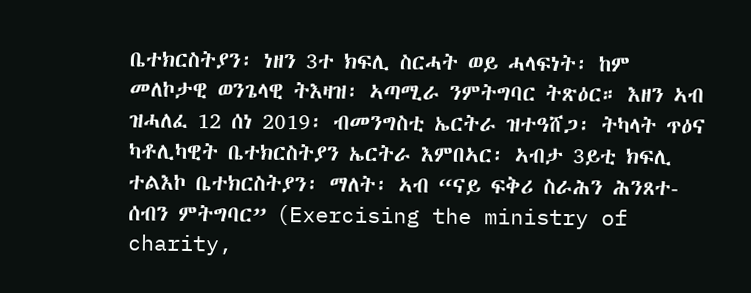ቤተክርስትያን፡ ነዘን 3ተ ክፍሊ ስርሓት ወይ ሓላፍነት፡ ከም መለኮታዊ ወንጌላዊ ትእዛዝ፡ ኣጣሚራ ንምትግባር ትጽዕር። እዘን ኣብ ዝሓለፈ 12 ሰነ 2019፡ ብመንግስቲ ኤርትራ ዝተዓሸጋ፡ ትካላት ጥዕና ካቶሊካዊት ቤተክርስትያን ኤርትራ እምበኣር፡ ኣብታ 3ይቲ ክፍሊ ተልእኮ ቤተክርስትያን፡ ማለት፡ ኣብ “ናይ ፍቅሪ ስራሕን ሕንጸተ-ሰብን ምትግባር” (Exercising the ministry of charity,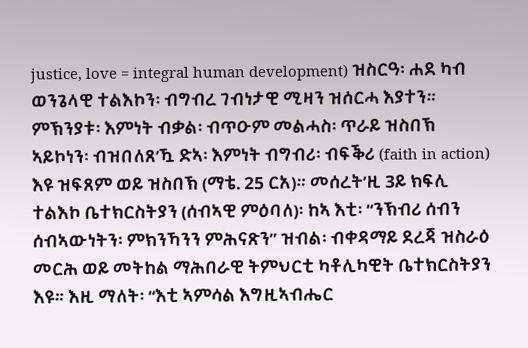justice, love = integral human development) ዝስርዓ፡ ሐደ ካብ ወንጌላዊ ተልእኮን፡ ብግብረ ገብነታዊ ሚዛን ዝሰርሓ እያተን። ምኽንያቱ፡ እምነት ብቃል፡ ብጥዑም መልሓስ፡ ጥራይ ዝስበኽ ኣይኮነን፡ ብዝበለጸ’ዃ ድኣ፡ እምነት ብግብሪ፡ ብፍቕሪ (faith in action) እዩ ዝፍጸም ወይ ዝስበኽ (ማቴ. 25 ርአ)። መሰረት’ዚ 3ይ ክፍሊ ተልእኮ ቤተክርስትያን (ሰብኣዊ ምዕባለ)፡ ከኣ እቲ፡ “ንኽብሪ ሰብን ሰብኣውነትን፡ ምክንኻንን ምሕናጽን” ዝብል፡ ብቀዳማይ ደረጃ ዝስራዕ መርሕ ወይ መትከል ማሕበራዊ ትምህርቲ ካቶሊካዊት ቤተክርስትያን እዩ። እዚ ማለት፡ “እቲ ኣምሳል እግዚኣብሔር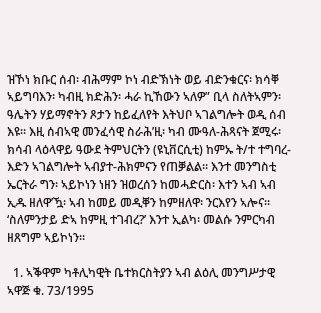ዝኾነ ክቡር ሰብ፡ ብሕማም ኮነ ብድኽነት ወይ ብድንቁርና፡ ክሳቐ ኣይግባእን፡ ካብዚ ክድሕን፡ ሓራ ኪኸውን ኣለዎ” ቢላ ስለትኣምን፡ ዓሌትን ሃይማኖትን ጾታን ከይፈለየት እትህቦ ኣገልግሎት ወዲ ሰብ እዩ። እዚ ሰብኣዊ መንፈሳዊ ስራሕ’ዚ፡ ካብ ሙዓለ-ሕጻናት ጀሚሩ፡ ክሳብ ላዕላዋይ ዓውደ ትምህርትን (ዩኒቨርሲቲ) ከምኡ ት/ተ ተግባረ-እድን ኣገልግሎት ኣብያተ-ሕክምናን የጠቓልል። እንተ መንግስቲ ኤርትራ ግን፡ ኣይኮነን ነዘን ዝወረሰን ከመሓድርስ፡ እተን ኣብ ኣብ ኢዱ ዘለዋ’ዃ፡ ኣብ ከመይ መዲቐን ከምዘለዋ፡ ንርእየን ኣሎና። ‘ስለምንታይ ድኣ ከምዚ ተገብረ?’ እንተ ኢልካ፡ መልሱ ንምርካብ ዘጸግም ኣይኮነን።

  1. ኣቕዋም ካቶሊካዊት ቤተክርስትያን ኣብ ልዕሊ መንግሥታዊ ኣዋጅ ቁ. 73/1995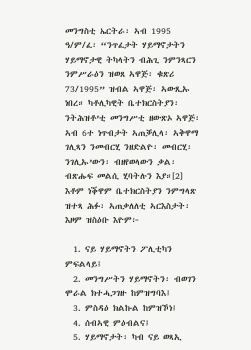መንግስቲ ኤርትራ፡ ኣብ 1995 ዓ/ም/ፈ፡ “ንጥፈታት ሃይማኖታትን ሃይማኖታዊ ትካላትን ብሕጊ ንምንጻርን ንምሥራዕን ዝወጸ ኣዋጅ፡ ቁጽሪ 73/1995” ዝብል ኣዋጅ፡ ኣውጺኡ ነበረ። ካቶሊካዊት ቤተክርስትያን፡ ንትሕዝቶ’ቲ መንግሥቲ ዘውጽኦ ኣዋጅ፡ ኣብ 6ተ ነጥብታት ኣጠቓሊላ፡ ኣቅዋማ ገሊጻን ንመብርሂ ንዘድልዮ፡ መብርሂ፡ ንገሊኡ’ውን፡ ብዘየወላውን ቃል፡ ብጽሑፍ መልሲ ሂባትሉን እያ።[2] እቶም ነቕዋም ቤተክርስትያን ንምግላጽ ዝተጻ ሕፉ፡ ኣጠቃለለቲ ኣርእስታት፡ እዞም ዝስዕቡ እዮም፦

  1. ናይ ሃይማኖትን ፖሊቲካን ምፍልላይ፤
  2. መንግሥትን ሃይማኖትን፡ ብወገን ሞራል ክተሓጋገዙ ከምዝግባእ፤
  3. ምስዳዕ ክልኩል ከምዝኾነ፤
  4. ሰብኣዊ ምዕብልና፤
  5. ሃይማኖታት፡ ካብ ናይ ወጻኢ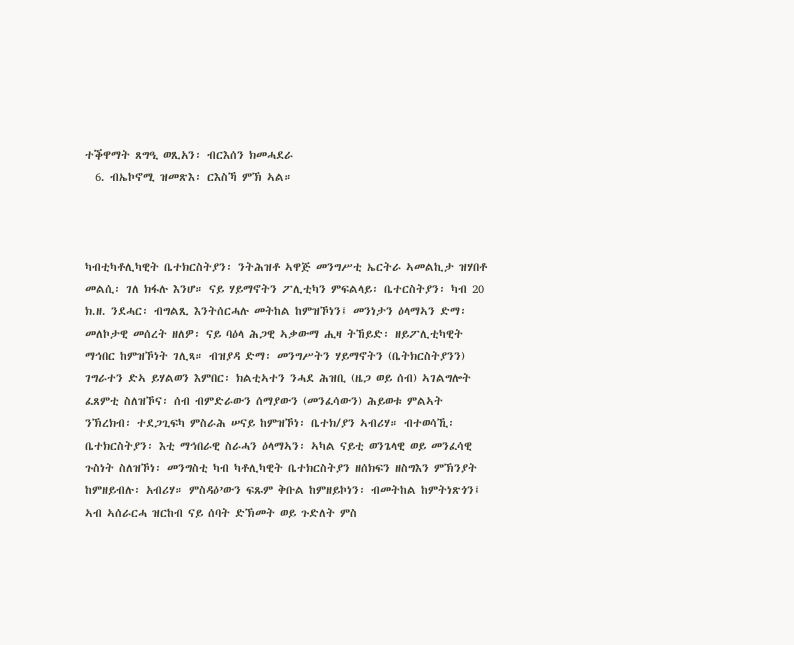ተቕዋማት ጸግዒ ወጺአን፡ ብርእሰን ክመሓደራ
  6. ብኤኮኖሚ ዝመጽእ፡ ርእስኻ ምኽ ኣል።



ካብቲካቶሊካዊት ቤተክርስትያን፡ ንትሕዝቶ ኣዋጅ መንግሥቲ ኤርትራ ኣመልኪታ ዝሃበቶ መልሲ፡ ገለ ክፋሉ እንሆ። ናይ ሃይማኖትን ፖሊቲካን ምፍልላይ፡ ቤተርስትያን፡ ካብ 20 ክ.ዘ. ንደሓር፡ ብግልጺ እንትሰርሓሉ መትከል ከምዝኾነን፤ መንነታን ዕላማኣን ድማ፡ መለኮታዊ መሰረት ዘለዎ፡ ናይ ባዕላ ሕጋዊ ኣቃውማ ሒዛ ትኸይድ፡ ዘይፖሊቲካዊት ማኅበር ከምዝኾነት ገሊጻ። ብዝያዳ ድማ፡ መንግሥትን ሃይማኖትን (ቤትክርስትያንን) ገግራተን ድኣ ይሃልወን እምበር፡ ክልቲኣተን ንሓደ ሕዝቢ (ዜጋ ወይ ሰብ) ኣገልግሎት ፈጸምቲ ስለዝኾና፡ ሰብ ብምድራውን ሰማያውን (መንፈሳውን) ሕይወቱ ምልኣት ንኽረክብ፡ ተደጋጊፍካ ምስራሕ ሠናይ ከምዝኾነ፡ ቤተክ/ያን ኣብሪሃ። ብተወሳኺ፡ ቤተክርስትያን፡ እቲ ማኅበራዊ ስራሓን ዕላማኣን፡ ኣካል ናይቲ ወንጌላዊ ወይ መንፈሳዊ ጉስነት ስለዝኾነ፡ መንግስቲ ካብ ካቶሊካዊት ቤተክርስትያን ዘሰክፍን ዘስግእን ምኽንያት ከምዘይብሉ፡ አብሪሃ። ምስዳዕ’ውን ፍጹም ቅቡል ከምዘይኮነን፡ ብመትከል ከምትነጽጎን፤ ኣብ ኣሰራርሓ ዝርከብ ናይ ሰባት ድኽመት ወይ ጉድለት ምስ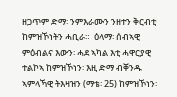ዘጋጥም ድማ፡ ንምእራሙን ንዘተን ቅርብቲ ከምዝኾነትን ሓቢራ።  ዕላማ፡ ሰብኣዊ ምዕብልና እውን፡ ሓደ ኣካል እቲ ሓዋርያዊ ተልኮኣ ከምዝኾነን፡ እዚ ድማ ብቐንዱ ኣምላኻዊ ትእዛዝን (ማቴ፡ 25) ከምዝኾነን፡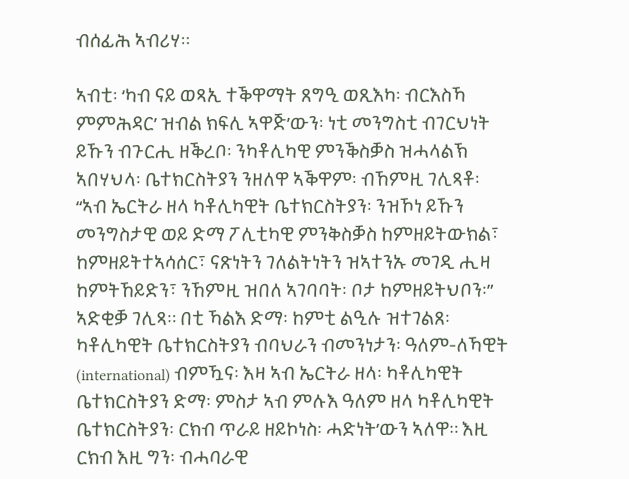ብሰፊሕ ኣብሪሃ።

ኣብቲ፡ ‘ካብ ናይ ወጻኢ ተቕዋማት ጸግዒ ወጺእካ፡ ብርእስኻ ምምሕዳር’ ዝብል ክፍሊ ኣዋጅ’ውን፡ ነቲ መንግስቲ ብገርህነት ይኹን ብጉርሒ ዘቕረቦ፡ ንካቶሊካዊ ምንቕስቓስ ዝሓላልኽ ኣበሃህላ፡ ቤተክርስትያን ንዘለዋ ኣቕዋም፡ ብኸምዚ ገሊጻቶ፡ “ኣብ ኤርትራ ዘላ ካቶሊካዊት ቤተክርስትያን፡ ንዝኾነ ይኹን መንግስታዊ ወይ ድማ ፖሊቲካዊ ምንቅስቓስ ከምዘይትውክል፣ ከምዘይትተኣሳሰር፣ ናጽነትን ገለልትነትን ዝኣተንኡ መገዲ ሒዛ ከምትኸይድን፣ ንኸምዚ ዝበለ ኣገባባት፡ ቦታ ከምዘይትህቦን፡” ኣድቂቓ ገሊጻ። በቲ ኻልእ ድማ፡ ከምቲ ልዒሉ ዝተገልጸ፡ ካቶሊካዊት ቤተክርስትያን ብባህራን ብመንነታን፡ ዓለም-ለኻዊት (international) ብምዃና፡ እዛ ኣብ ኤርትራ ዘላ፡ ካቶሊካዊት ቤተክርስትያን ድማ፡ ምስታ ኣብ ምሉእ ዓለም ዘላ ካቶሊካዊት ቤተክርስትያን፡ ርክብ ጥራይ ዘይኮነስ፡ ሓድነት’ውን ኣለዋ። እዚ ርክብ እዚ ግን፡ ብሓባራዊ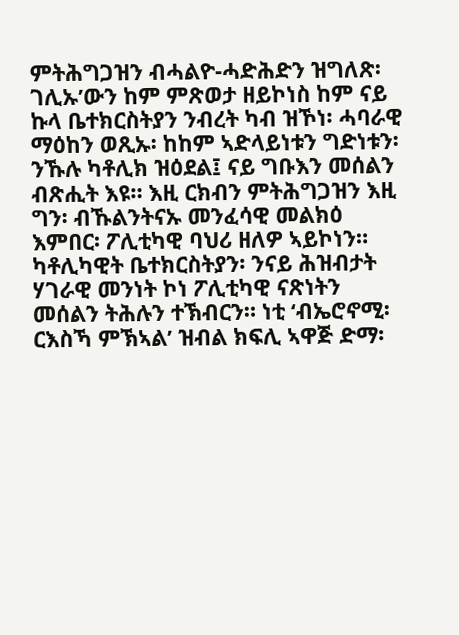ምትሕግጋዝን ብሓልዮ-ሓድሕድን ዝግለጽ፡ ገሊኡ’ውን ከም ምጽወታ ዘይኮነስ ከም ናይ ኩላ ቤተክርስትያን ንብረት ካብ ዝኾነ፡ ሓባራዊ ማዕከን ወጺኡ፡ ከከም ኣድላይነቱን ግድነቱን፡ ንኹሉ ካቶሊክ ዝዕደል፤ ናይ ግቡእን መሰልን ብጽሒት እዩ። እዚ ርክብን ምትሕግጋዝን እዚ ግን፡ ብኹልንትናኡ መንፈሳዊ መልክዕ እምበር፡ ፖሊቲካዊ ባህሪ ዘለዎ ኣይኮነን። ካቶሊካዊት ቤተክርስትያን፡ ንናይ ሕዝብታት ሃገራዊ መንነት ኮነ ፖሊቲካዊ ናጽነትን መሰልን ትሕሉን ተኽብርን። ነቲ ‘ብኤሮኖሚ፡ ርእስኻ ምኽኣል’ ዝብል ክፍሊ ኣዋጅ ድማ፡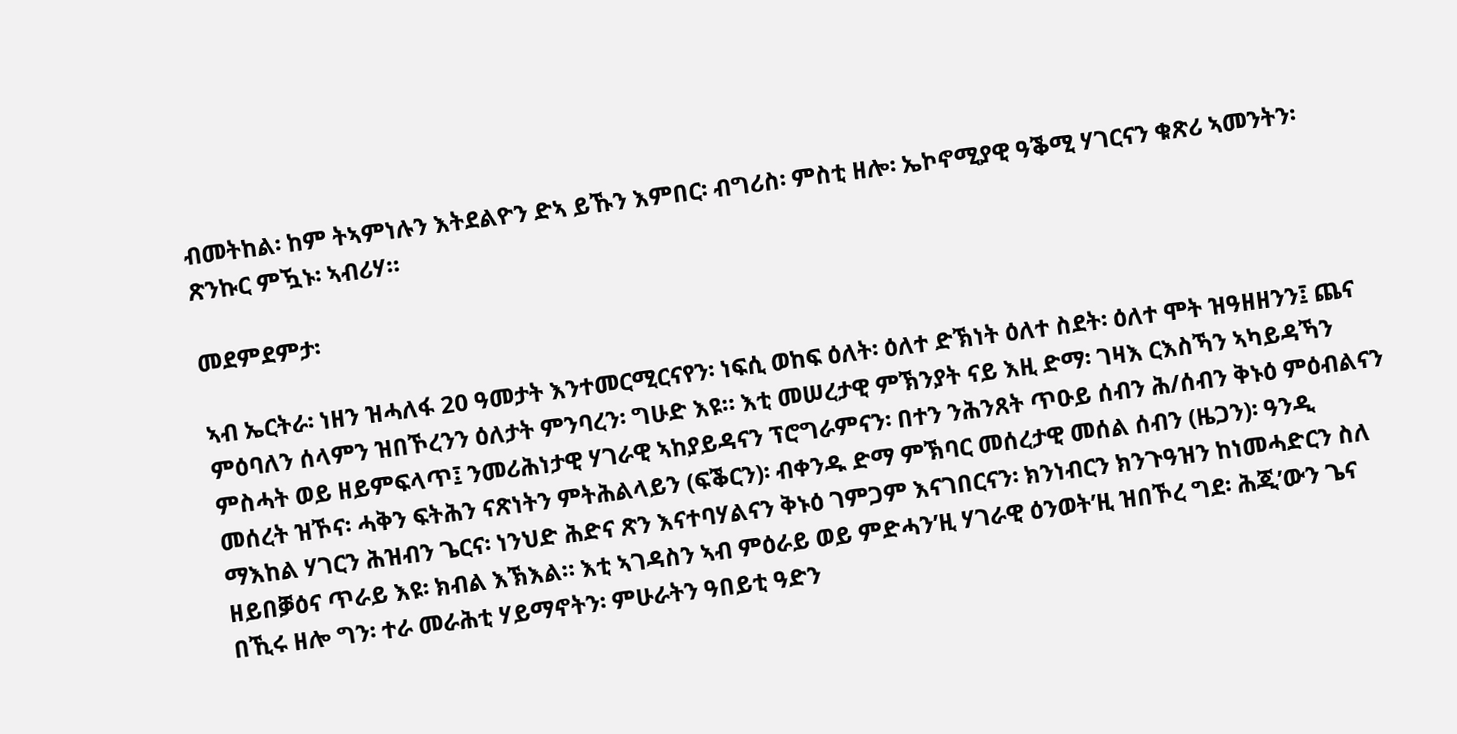ብመትከል፡ ከም ትኣምነሉን እትደልዮን ድኣ ይኹን እምበር፡ ብግሪስ፡ ምስቲ ዘሎ፡ ኤኮኖሚያዊ ዓቕሚ ሃገርናን ቁጽሪ ኣመንትን፡ ጽንኩር ምዃኑ፡ ኣብሪሃ።

መደምደምታ፡

ኣብ ኤርትራ፡ ነዘን ዝሓለፋ 20 ዓመታት እንተመርሚርናየን፡ ነፍሲ ወከፍ ዕለት፡ ዕለተ ድኽነት ዕለተ ስደት፡ ዕለተ ሞት ዝዓዘዘንን፤ ጨና ምዕባለን ሰላምን ዝበኾረንን ዕለታት ምንባረን፡ ግሁድ እዩ። እቲ መሠረታዊ ምኽንያት ናይ እዚ ድማ፡ ገዛእ ርእስኻን ኣካይዳኻን ምስሓት ወይ ዘይምፍላጥ፤ ንመሪሕነታዊ ሃገራዊ ኣከያይዳናን ፕሮግራምናን፡ በተን ንሕንጸት ጥዑይ ሰብን ሕ/ሰብን ቅኑዕ ምዕብልናን መሰረት ዝኾና፡ ሓቅን ፍትሕን ናጽነትን ምትሕልላይን (ፍቕርን)፡ ብቀንዱ ድማ ምኽባር መሰረታዊ መሰል ሰብን (ዜጋን)፡ ዓንዲ ማእከል ሃገርን ሕዝብን ጌርና፡ ነንህድ ሕድና ጽን እናተባሃልናን ቅኑዕ ገምጋም እናገበርናን፡ ክንነብርን ክንጉዓዝን ከነመሓድርን ስለ ዘይበቓዕና ጥራይ እዩ፡ ክብል እኽእል። እቲ ኣገዳስን ኣብ ምዕራይ ወይ ምድሓን’ዚ ሃገራዊ ዕንወት’ዚ ዝበኾረ ግደ፡ ሕጂ’ውን ጌና በኺሩ ዘሎ ግን፡ ተራ መራሕቲ ሃይማኖትን፡ ምሁራትን ዓበይቲ ዓድን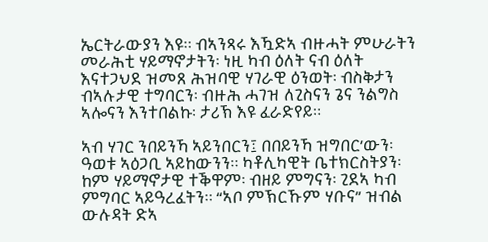ኤርትራውያን እዩ። ብኣንጻሩ እዃድኣ ብዙሓት ምሁራትን መራሕቲ ሃይማኖታትን፡ ነዚ ካብ ዕለት ናብ ዕለት እናተጋህደ ዝመጸ ሕዝባዊ ሃገራዊ ዕንወት፡ ብስቅታን ብኣሉታዊ ተግባርን፡ ብዙሕ ሓገዝ ለጊስናን ጌና ንልግስ ኣሎናን እንተበልኩ፡ ታሪኽ እዩ ፈራድየይ።

ኣብ ሃገር ንበይንኻ ኣይንበርን፤ በበይንኻ ዝግበር’ውን፡ ዓወቱ ኣዕጋቢ ኣይከውንን። ካቶሊካዊት ቤተክርስትያን፡ ከም ሃይማኖታዊ ተቕዋም፡ ብዘይ ምግናን፡ ጊደኣ ካብ ምግባር ኣይዓረፈትን። “ኣቦ ምኽርኹም ሃቡና” ዝብል ውሉዳት ድኣ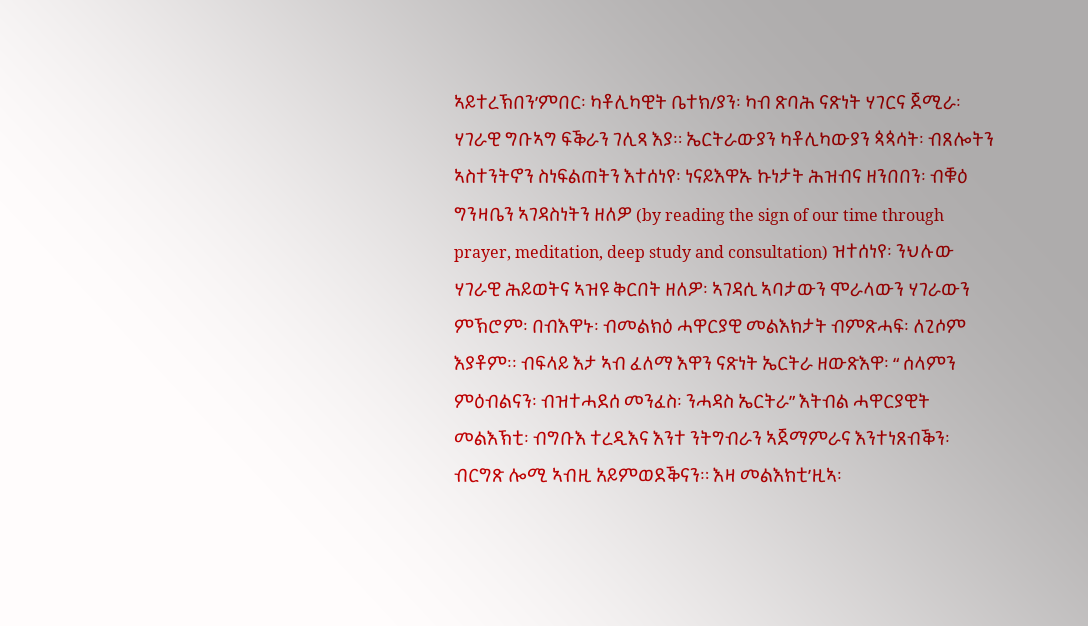ኣይተረኽበን’ምበር፡ ካቶሊካዊት ቤተክ/ያን፡ ካብ ጽባሕ ናጽነት ሃገርና ጀሚራ፡ ሃገራዊ ግቡኣግ ፍቕራን ገሊጻ እያ። ኤርትራውያን ካቶሊካውያን ጳጳሳት፡ ብጸሎትን ኣስተንትኖን ስነፍልጠትን እተሰነየ፡ ነናይእዋኡ ኩነታት ሕዝብና ዘንበበን፡ ብቑዕ ግንዛቤን ኣገዳስነትን ዘለዎ (by reading the sign of our time through prayer, meditation, deep study and consultation) ዝተሰነየ፡ ንህሉው ሃገራዊ ሕይወትና ኣዝዩ ቅርበት ዘለዎ፡ ኣገዳሲ ኣባታውን ሞራላውን ሃገራውን ምኽሮም፡ በብእዋኑ፡ ብመልክዕ ሓዋርያዊ መልእክታት ብምጽሓፍ፡ ለጊሶም እያቶም፡፡ ብፍላይ እታ ኣብ ፈለማ እዋን ናጽነት ኤርትራ ዘውጽእዋ፡ “ ሰላምን ምዕብልናን፡ ብዝተሓደሰ መንፈስ፡ ንሓዳስ ኤርትራ” እትብል ሓዋርያዊት መልእኽቲ፡ ብግቡእ ተረዲእና እንተ ንትግብራን ኣጀማምራና እንተነጸብቕን፡ ብርግጽ ሎሚ ኣብዚ አይምወደቕናን። እዛ መልእክቲ’ዚኣ፡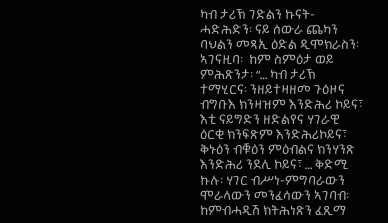ካብ ታሪኽ ገድልን ኩናት-ሓድሕድን፡ ናይ ሰውራ ጨካን ባህልን መጻኢ ዕድል ዲሞክራስን፡ ኣገናዚባ፡  ከም ስምዕታ ወይ ምሕጽንታ፡ “… ካብ ታሪኽ ተማሂርና፡ ንዘይተዛዘመ ጉዕዞና ብግቡእ ክንዛዝም እንድሕሪ ኮይና፣ እቲ ናይግድን ዘድልየና ሃገራዊ ዕርቂ ክንፍጽም እንድሕሪኮይና፣ ቅኑዕን ብቑዕን ምዕብልና ክንሃንጽ እንድሕሪ ንደሊ ኮይና፣ … ቅድሚ ኩሉ፡ ሃገር ብሥነ-ምግባራውን ሞራላውን መንፈሳውን ኣገባብ፡ ከምብሓዲሽ ክትሕነጽን ፈጺማ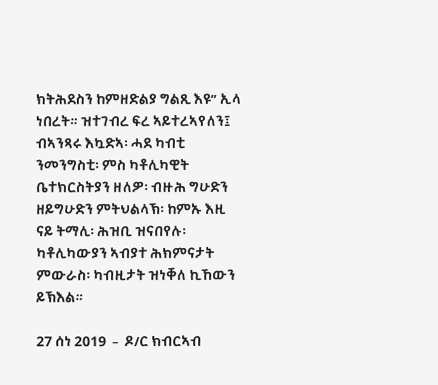ክትሕደስን ከምዘድልያ ግልጺ እዩ” ኢላ ነበረት። ዝተገብረ ፍረ ኣይተረኣየለን፤ ብኣንጻሩ እኳድኣ፡ ሓደ ካብቲ ንመንግስቲ፡ ምስ ካቶሊካዊት ቤተክርስትያን ዘለዎ፡ ብዙሕ ግሁድን ዘይግሁድን ምትህልላኽ፡ ከምኡ እዚ ናይ ትማሊ፡ ሕዝቢ ዝናበየሉ፡ ካቶሊካውያን ኣብያተ ሕክምናታት ምውራስ፡ ካብዚታት ዝነቐለ ኪኸውን ይኽእል።

27 ሰነ 2019  –  ዶ/ር ክብርኣብ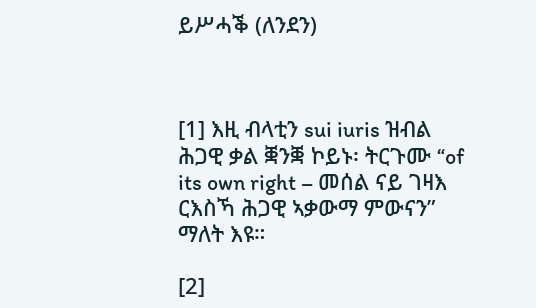ይሥሓቕ (ለንደን)



[1] እዚ ብላቲን sui iuris ዝብል ሕጋዊ ቃል ቛንቛ ኮይኑ፡ ትርጉሙ “of its own right – መሰል ናይ ገዛእ ርእስኻ ሕጋዊ ኣቃውማ ምውናን” ማለት እዩ።

[2]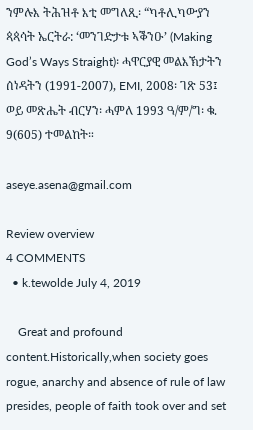ንምሉእ ትሕዝቶ እቲ መግለጺ፡ “ካቶሊካውያን ጳጳሳት ኤርትራ: ‘መንገድታቱ ኣቕንዑ’ (Making God’s Ways Straight)፡ ሓዋርያዊ መልእኽታትን ሰነዳትን (1991-2007), EMI, 2008፡ ገጽ 53፤ ወይ መጽሔት ብርሃን፡ ሓምለ 1993 ዓ/ም/ግ፡ ቁ. 9(605) ተመልከት።

aseye.asena@gmail.com

Review overview
4 COMMENTS
  • k.tewolde July 4, 2019

    Great and profound content.Historically,when society goes rogue, anarchy and absence of rule of law presides, people of faith took over and set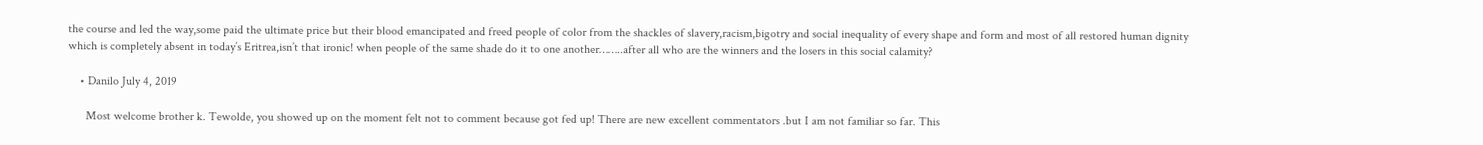the course and led the way,some paid the ultimate price but their blood emancipated and freed people of color from the shackles of slavery,racism,bigotry and social inequality of every shape and form and most of all restored human dignity which is completely absent in today’s Eritrea,isn’t that ironic! when people of the same shade do it to one another……..after all who are the winners and the losers in this social calamity?

    • Danilo July 4, 2019

      Most welcome brother k. Tewolde, you showed up on the moment felt not to comment because got fed up! There are new excellent commentators .but I am not familiar so far. This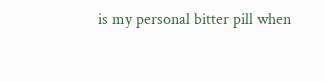is my personal bitter pill when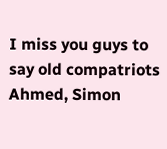I miss you guys to say old compatriots Ahmed, Simon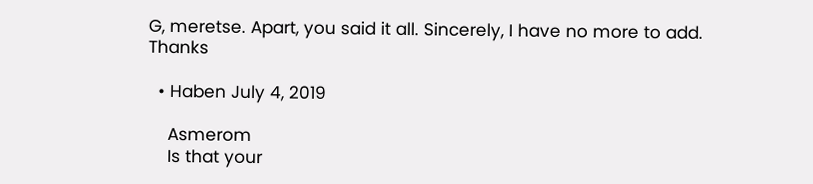G, meretse. Apart, you said it all. Sincerely, I have no more to add. Thanks

  • Haben July 4, 2019

    Asmerom
    Is that your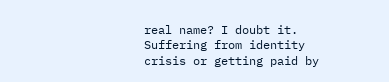real name? I doubt it. Suffering from identity crisis or getting paid by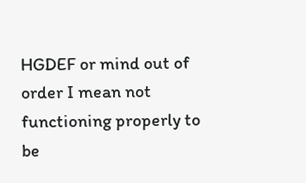HGDEF or mind out of order I mean not functioning properly to be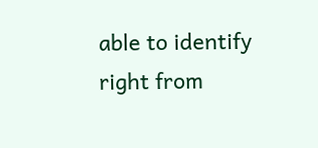able to identify right from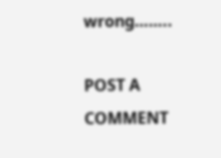wrong……..

POST A COMMENT